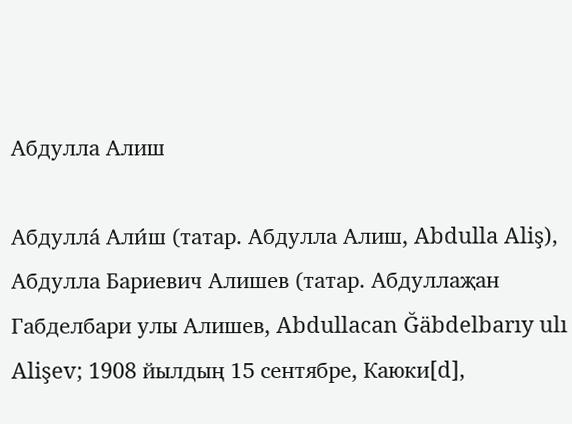Абдулла Алиш

Абдулла́ Али́ш (татар. Абдулла Алиш, Abdulla Aliş), Абдулла Бариевич Алишев (татар. Абдуллаҗан Габделбари улы Алишев, Abdullacan Ğäbdelbarıy ulı Alişev; 1908 йылдың 15 сентябре, Каюки[d],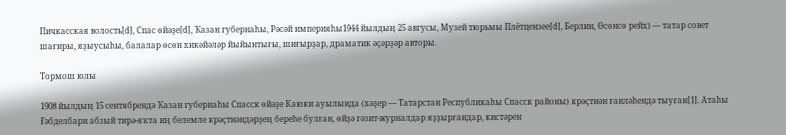Пичкасская волость[d], Спас өйәҙе[d], Ҡазан губернаһы, Рәсәй империяһы1944 йылдың 25 авгусы, Музей тюрьмы Плётцензее[d], Берлин, Өсөнсө рейх) — татар совет шағиры, яҙыусыһы, балалар өсөн хикәйәләр йыйынтығы, шиғырҙар, драматик әҫәрҙәр авторы.

Тормош юлы

1908 йылдың 15 сентябрендә Ҡазан губернаһы Спасск өйәҙе Каюки ауылында (хәҙер — Татарстан Республикаһы Спасск районы) крәҫтиән ғаиләһендә тыуған[1]. Атаһы Ғәбделбари абзый тирә-яҡта иң белемле крәҫтиәндәрҙең береһе булған, өйҙә гәзит-журналдар яҙҙырғандар, кистәрен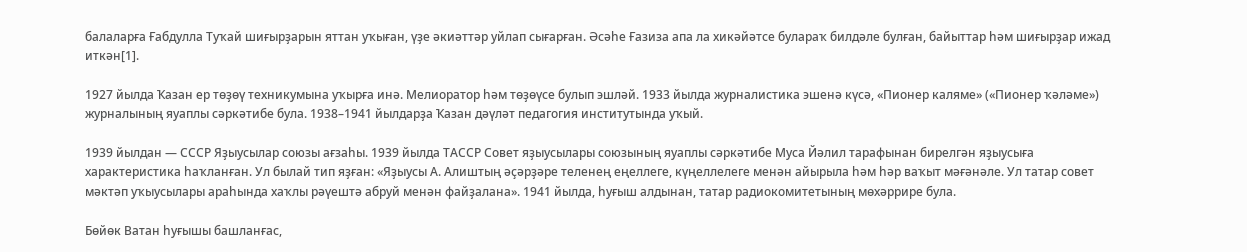балаларға Ғабдулла Туҡай шиғырҙарын яттан уҡыған, үҙе әкиәттәр уйлап сығарған. Әсәһе Ғазиза апа ла хикәйәтсе булараҡ билдәле булған, байыттар һәм шиғырҙар ижад иткән[1].

1927 йылда Ҡазан ер төҙөү техникумына уҡырға инә. Мелиоратор һәм төҙөүсе булып эшләй. 1933 йылда журналистика эшенә күсә, «Пионер каляме» («Пионер ҡәләме») журналының яуаплы сәркәтибе була. 1938–1941 йылдарҙа Ҡазан дәүләт педагогия институтында уҡый.

1939 йылдан — СССР Яҙыусылар союзы ағзаһы. 1939 йылда ТАССР Совет яҙыусылары союзының яуаплы сәркәтибе Муса Йәлил тарафынан бирелгән яҙыусыға характеристика һаҡланған. Ул былай тип яҙған: «Яҙыусы А. Алиштың әҫәрҙәре теленең еңеллеге, күңеллелеге менән айырыла һәм һәр ваҡыт мәғәнәле. Ул татар совет мәктәп уҡыусылары араһында хаҡлы рәүештә абруй менән файҙалана». 1941 йылда, һуғыш алдынан, татар радиокомитетының мөхәррире була.

Бөйөк Ватан һуғышы башланғас,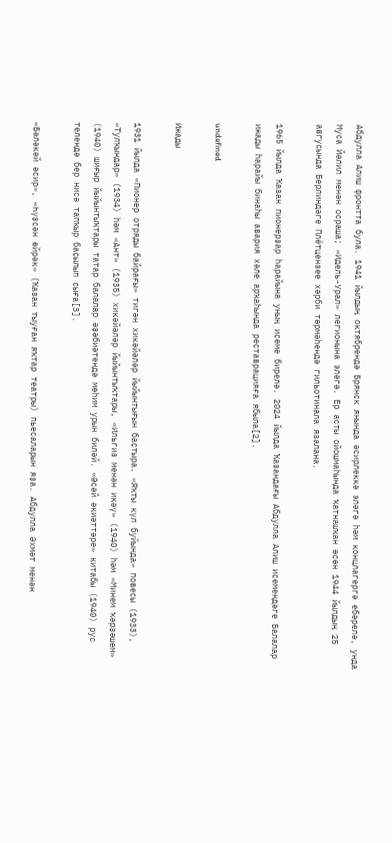Абдулла Алиш фронтта була. 1941 йылдың октябрендә Брянск янында әсирлеккә эләгә һәм концлагергә ебәрелә, унда Муса Йәлил менән осраша; «Идель-Урал» легионына эләгә. Ер асты ойошмаһында ҡатнашҡан өсөн 1944 йылдың 25 авгусында Берлиндәге Плётцензее хәрби төрмәһендә гильотинала язалана.

1965 йылда Ҡазан пионерҙар һарайына уның исеме бирелә. 2024 йылда Ҡазандағы Абдулла Алиш исемендәге Балалар ижады һарайы бинаһы авария хәле арҡаһында реставрацияға ябыла[2].

undefined

Ижады

1931 йылда «Пионер отряды байрағы» тигән хикәйәләр йыйынтығын баҫтыра. «Яҡты күл буйында» повесы (1933), «Тулҡындар» (1934) һәм «Ант» (1935) хикәйәләр йыйынтыҡтары, «Ильгиз менән икәү» (1940) һәм «Минем ҡәрҙәшем» (1940) шиғыр йыйынтыҡтары татар балалар әҙәбиәтендә мөһим урын биләй. «Әсәй әкиәттәре» китабы (1940) рус телендә бер нисә тапҡыр баҫылып сыға[3].

«Бәләкәй әсир», «Һүҙсән өйрәк» (Ҡазан тыуған яҡтар театры) пьесаларын яҙа. Абдулла Әхмәт менән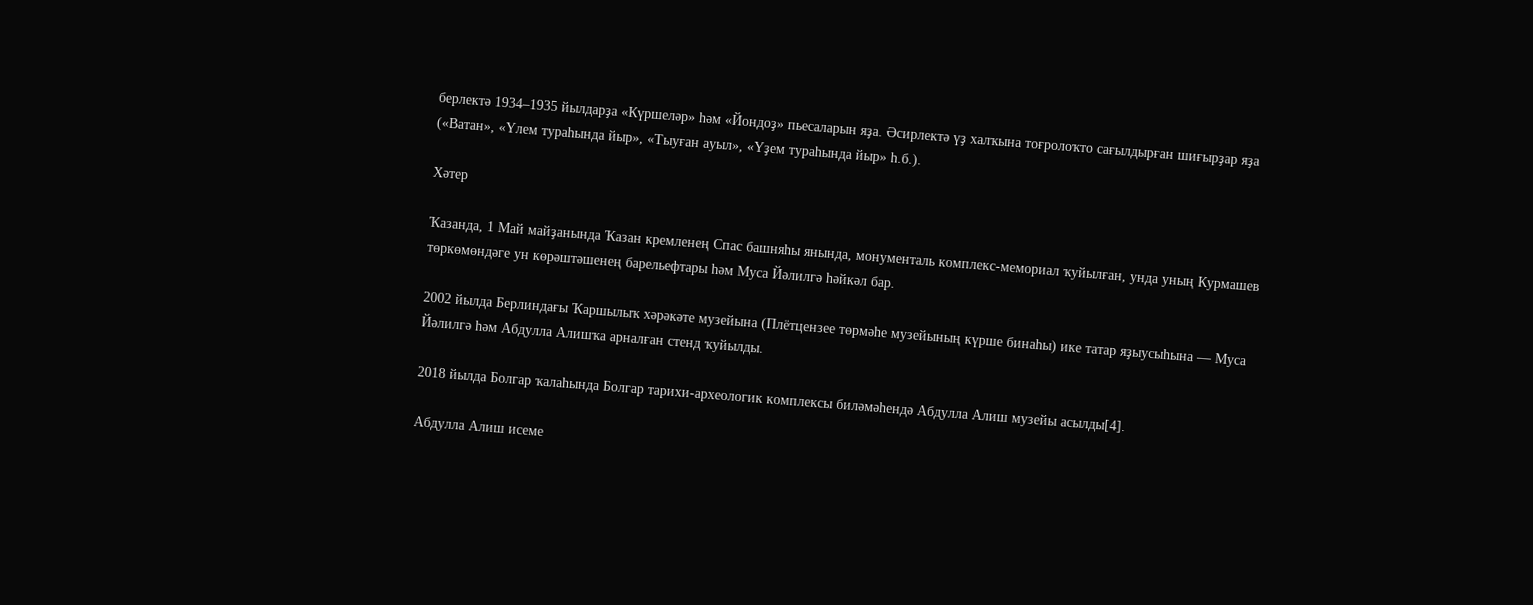берлектә 1934–1935 йылдарҙа «Күршеләр» һәм «Йондоҙ» пьесаларын яҙа. Әсирлектә үҙ халҡына тоғролоҡто сағылдырған шиғырҙар яҙа («Ватан», «Үлем тураһында йыр», «Тыуған ауыл», «Үҙем тураһында йыр» һ.б.).

Хәтер

Ҡазанда, 1 Май майҙанында Ҡазан кремленең Спас башняһы янында, монументаль комплекс-мемориал ҡуйылған, унда уның Курмашев төркөмөндәге ун көрәштәшенең барельефтары һәм Муса Йәлилгә һәйкәл бар.

2002 йылда Берлиндағы Ҡаршылыҡ хәрәкәте музейына (Плётцензее төрмәһе музейының күрше бинаһы) ике татар яҙыусыһына — Муса Йәлилгә һәм Абдулла Алишҡа арналған стенд ҡуйылды.

2018 йылда Болгар ҡалаһында Болгар тарихи-археологик комплексы биләмәһендә Абдулла Алиш музейы асылды[4].

Абдулла Алиш исеме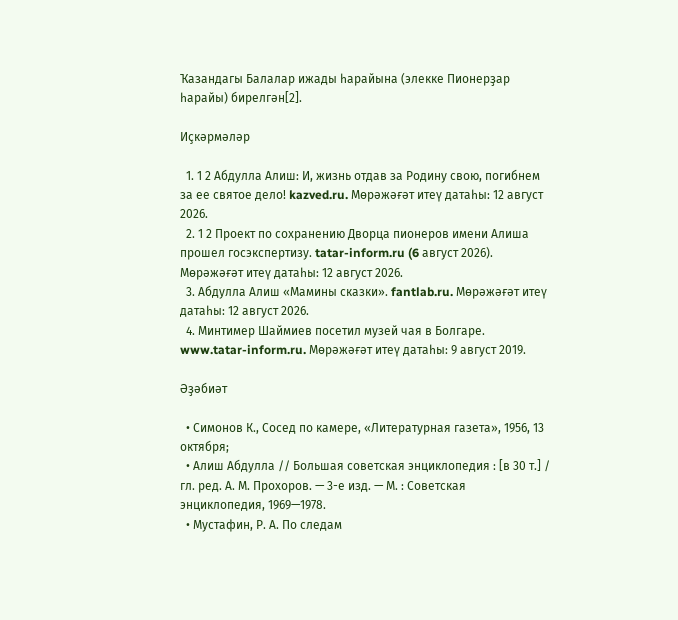Ҡазандагы Балалар ижады һарайына (элекке Пионерҙар һарайы) бирелгән[2].

Иҫкәрмәләр

  1. 1 2 Абдулла Алиш: И, жизнь отдав за Родину свою, погибнем за ее святое дело! kazved.ru. Мөрәжәғәт итеү датаһы: 12 август 2026.
  2. 1 2 Проект по сохранению Дворца пионеров имени Алиша прошел госэкспертизу. tatar-inform.ru (6 август 2026). Мөрәжәғәт итеү датаһы: 12 август 2026.
  3. Абдулла Алиш «Мамины сказки». fantlab.ru. Мөрәжәғәт итеү датаһы: 12 август 2026.
  4. Минтимер Шаймиев посетил музей чая в Болгаре. www.tatar-inform.ru. Мөрәжәғәт итеү датаһы: 9 август 2019.

Әҙәбиәт

  • Симонов К., Сосед по камере, «Литературная газета», 1956, 13 октября;
  • Алиш Абдулла // Большая советская энциклопедия : [в 30 т.] / гл. ред. А. М. Прохоров. — 3-е изд. — М. : Советская энциклопедия, 1969—1978.
  • Мустафин, Р. А. По следам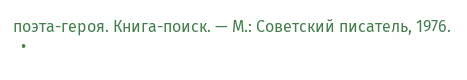поэта-героя. Книга-поиск. — М.: Советский писатель, 1976.
  •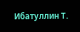Ибатуллин Т.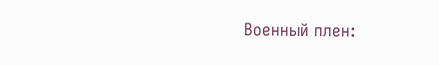Военный плен: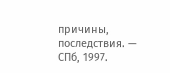причины, последствия. — СПб, 1997.